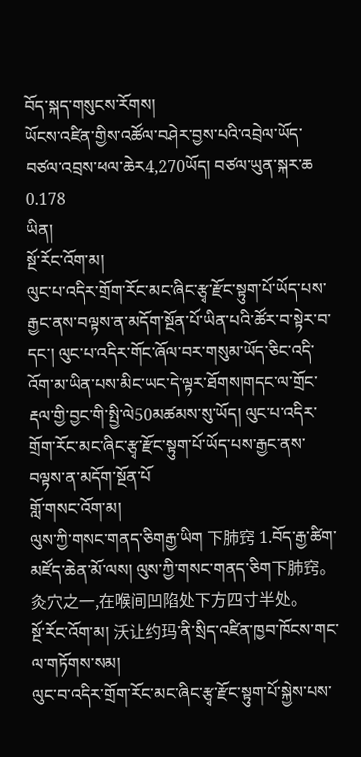བོད་སྐད་གསུངས་རོགས།
ཡོངས་འཛིན་གྱིས་འཚོལ་བཤེར་བྱས་པའི་འབྲེལ་ཡོད་བཙལ་འབྲས་ཕལ་ཆེར4,270ཡོད། བཙལ་ཡུན་སྐར་ཆ 0.178
ཡིན།
སྔོ་རོང་འོག་མ།
ལུང་པ་འདིར་གྲོག་རོང་མང་ཞིང་རྩྭ་རྫོང་སྟུག་པོ་ཡོད་པས་རྒྱང་ནས་བལྟས་ན་མདོག་སྔོན་པོ་ཡིན་པའི་ཚོར་བ་སྟེར་བ་དང་། ལུང་པ་འདིར་གོང་ཞོལ་བར་གསུམ་ཡོད་ཅིང་འདི་འོག་མ་ཡིན་པས་མིང་ཡང་དེ་ལྟར་ཐོགས།གདང་ལ་གྲོང་རྡལ་གྱི་བྱང་གི་སྤྱི་ལེ50མཚམས་སུ་ཡོད། ལུང་པ་འདིར་གྲོག་རོང་མང་ཞིང་རྩྭ་རྫོང་སྟུག་པོ་ཡོད་པས་རྒྱང་ནས་བལྟས་ན་མདོག་སྔོན་པོ
གློ་གསང་འོག་མ།
ལུས་ཀྱི་གསང་གནད་ཅིགརྒྱ་ཡིག 下肺窍 1.བོད་རྒྱ་ཚིག་མཛོད་ཆེན་མོ་ལས། ལུས་ཀྱི་གསང་གནད་ཅིག下肺窍。灸穴之一,在喉间凹陷处下方四寸半处。
སྔོ་རོང་འོག་མ། 沃让约玛་ནི་སྲིད་འཛིན་ཁྱབ་ཁོངས་གང་ལ་གཏོགས་སམ།
ལུང་བ་འདིར་གྲོག་རོང་མང་ཞིང་རྩྭ་རྫོང་སྟུག་པོ་སྐྱེས་པས་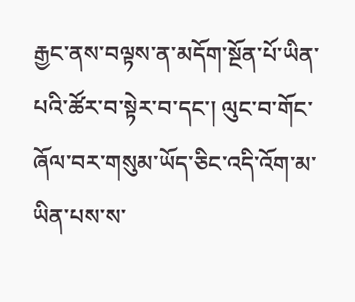རྒྱང་ནས་བལྟས་ན་མདོག་སྔོན་པོ་ཡིན་པའི་ཚོར་བ་སྟེར་བ་དང་། ལུང་བ་གོང་ཞོལ་བར་གསུམ་ཡོད་ཅིང་འདི་འོག་མ་ཡིན་པས་ས་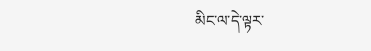མིང་ལ་དེ་ལྟར་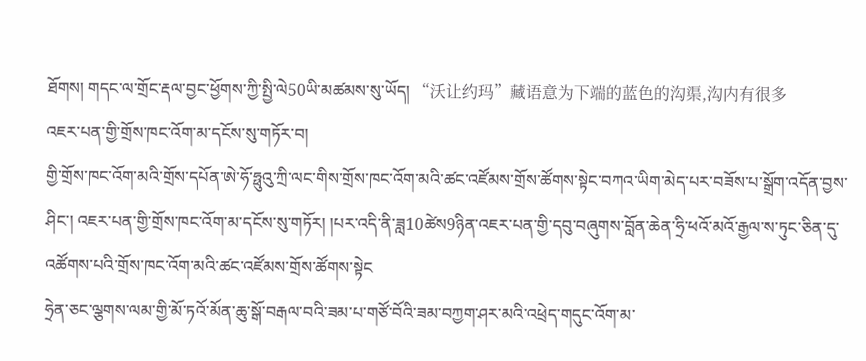ཐོགས། གདང་ལ་གྲོང་རྡལ་བྱང་ཕྱོགས་ཀྱི་སྤྱི་ལེ50ཡི་མཚམས་སུ་ཡོད། “沃让约玛”藏语意为下端的蓝色的沟渠,沟内有很多
འཇར་པན་གྱི་གྲོས་ཁང་འོག་མ་དངོས་སུ་གཏོར་བ།
གྱི་གྲོས་ཁང་འོག་མའི་གྲོས་དཔོན་ཨེ་ཧོ་ཧྥུའུ་ཀྲི་ལང་གིས་གྲོས་ཁང་འོག་མའི་ཚང་འཛོམས་གྲོས་ཚོགས་སྟེང་བཀའ་ཡིག་མེད་པར་བཟོས་པ་སྒྲོག་འདོན་བྱས་ཤིང་། འཇར་པན་གྱི་གྲོས་ཁང་འོག་མ་དངོས་སུ་གཏོར། །པར་འདི་ནི་ཟླ10ཚེས9ཉིན་འཇར་པན་གྱི་དབུ་བཞུགས་བློན་ཆེན་ཧྲི་ཕའོ་མའོ་རྒྱལ་ས་ཏུང་ཅིན་དུ་འཚོགས་པའི་གྲོས་ཁང་འོག་མའི་ཚང་འཛོམས་གྲོས་ཚོགས་སྟེང
ཧྲེན་ཅང་ལྕགས་ལམ་གྱི་མོ་ཏའོ་མོན་ཆུ་སྒོ་བརྒལ་བའི་ཟམ་པ་གཙོ་བོའི་ཟམ་བཀྱག་ཤར་མའི་འཕྲེད་གདུང་འོག་མ་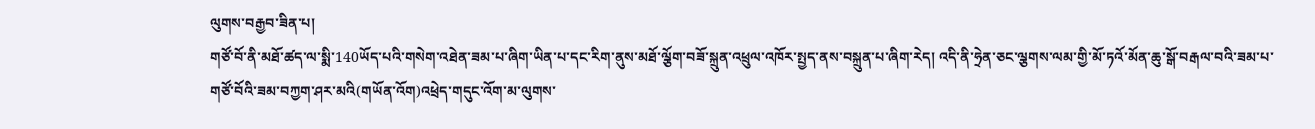ལུགས་བརྒྱབ་ཟིན་པ།
གཙོ་བོ་ནི་མཐོ་ཚད་ལ་སྨི་140ཡོད་པའི་གསེག་འཐེན་ཟམ་པ་ཞིག་ཡིན་པ་དང་རིག་ནུས་མཐོ་ལྕོག་བཟོ་སྐྲུན་འཕྲུལ་འཁོར་སྤྱད་ནས་བསྐྲུན་པ་ཞིག་རེད། འདི་ནི་ཧྲེན་ཅང་ལྕགས་ལམ་གྱི་མོ་ཏའོ་མོན་ཆུ་སྒོ་བརྒལ་བའི་ཟམ་པ་གཙོ་བོའི་ཟམ་བཀྱག་ཤར་མའི(གཡོན་འོག)འཕྲེད་གདུང་འོག་མ་ལུགས་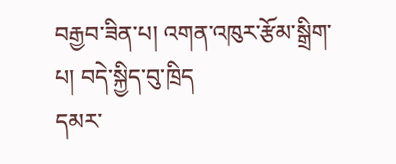བརྒྱབ་ཟིན་པ། འགན་འཁུར་རྩོམ་སྒྲིག་པ། བདེ་སྐྱིད་བུ་ཁྲིད
དམར་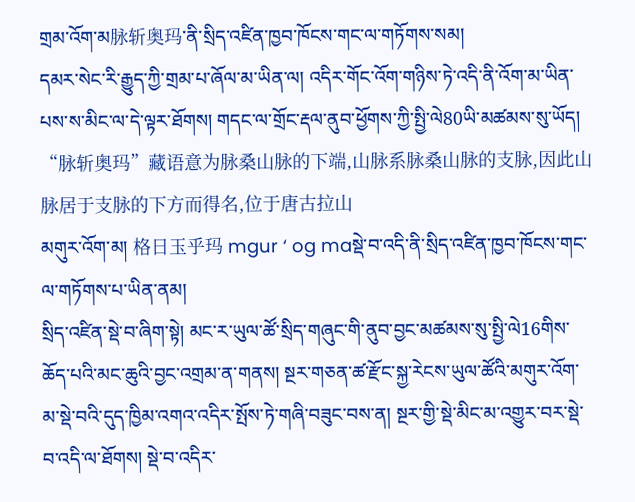གྲམ་འོག་མ脉斩奥玛་ནི་སྲིད་འཛིན་ཁྱབ་ཁོངས་གང་ལ་གཏོགས་སམ།
དམར་སེང་རི་རྒྱུད་ཀྱི་གྲམ་པ་ཞོལ་མ་ཡིན་ལ། འདིར་གོང་འོག་གཉིས་ཏེ་འདི་ནི་འོག་མ་ཡིན་པས་ས་མིང་ལ་དེ་ལྟར་ཐོགས། གདང་ལ་གྲོང་རྡལ་ནུབ་ཕྱོགས་ཀྱི་སྤྱི་ལེ80ཡི་མཚམས་སུ་ཡོད། “脉斩奥玛”藏语意为脉桑山脉的下端,山脉系脉桑山脉的支脉,因此山脉居于支脉的下方而得名,位于唐古拉山
མགུར་འོག་མ། 格日玉乎玛 mgur ‘ og maསྡེ་བ་འདི་ནི་སྲིད་འཛིན་ཁྱབ་ཁོངས་གང་ལ་གཏོགས་པ་ཡིན་ནམ།
སྲིད་འཛིན་སྡེ་བ་ཞིག་སྟེ། མང་ར་ཡུལ་ཚོ་སྲིད་གཞུང་གི་ནུབ་བྱང་མཚམས་སུ་སྤྱི་ལེ16གིས་ཆོད་པའི་མང་ཆུའི་བྱང་འགྲམ་ན་གནས། སྔར་གཅན་ཚ་རྫོང་སྐྱ་རེངས་ཡུལ་ཚོའི་མགུར་འོག་མ་སྡེ་བའི་དུད་ཁྱིམ་འགའ་འདིར་སྤོས་ཏེ་གཞི་བཟུང་བས་ན། སྔར་གྱི་སྡེ་མིང་མ་འགྱུར་བར་སྡེ་བ་འདི་ལ་ཐོགས། སྡེ་བ་འདིར་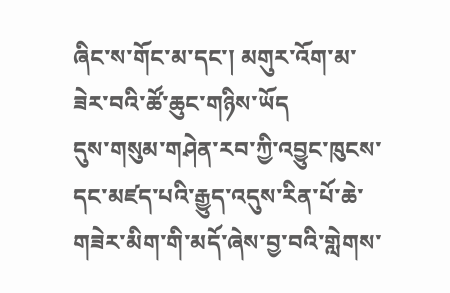ཞིང་ས་གོང་མ་དང་། མགུར་འོག་མ་ཟེར་བའི་ཚོ་ཆུང་གཉིས་ཡོད
དུས་གསུམ་གཤེན་རབ་ཀྱི་འབྱུང་ཁུངས་དང་མཛད་པའི་རྒྱུད་འདུས་རིན་པོ་ཆེ་གཟེར་མིག་གི་མདོ་ཞེས་བྱ་བའི་གླེགས་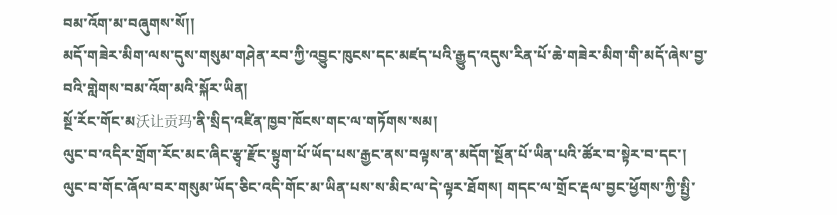བམ་འོག་མ་བཞུགས་སོ།།
མདོ་གཟེར་མིག་ལས་དུས་གསུམ་གཤེན་རབ་ཀྱི་འབྱུང་ཁུངས་དང་མཛད་པའི་རྒྱུད་འདུས་རིན་པོ་ཆེ་གཟེར་མིག་གི་མདོ་ཞེས་བྱ་བའི་གླེགས་བམ་འོག་མའི་སྐོར་ཡིན།
སྔོ་རོང་གོང་མ沃让贡玛་ནི་སྲིད་འཛིན་ཁྱབ་ཁོངས་གང་ལ་གཏོགས་སམ།
ལུང་བ་འདིར་གྲོག་རོང་མང་ཞིང་རྩྭ་རྫོང་སྟུག་པོ་ཡོད་པས་རྒྱང་ནས་བལྟས་ན་མདོག་སྔོན་པོ་ཡིན་པའི་ཚོར་བ་སྟེར་བ་དང་། ལུང་བ་གོང་ཞོལ་བར་གསུམ་ཡོད་ཅིང་འདི་གོང་མ་ཡིན་པས་ས་མིང་ལ་དེ་ལྟར་ཐོགས། གདང་ལ་གྲོང་རྡལ་བྱང་ཕྱོགས་ཀྱི་སྤྱི་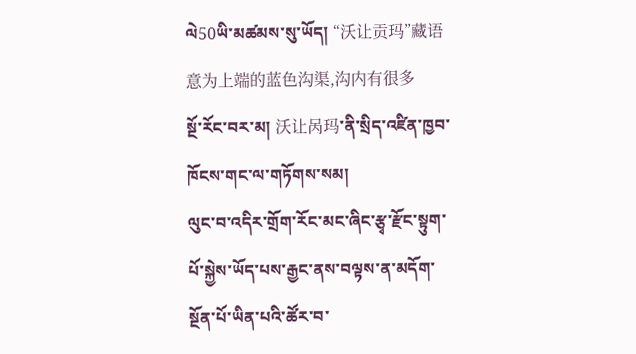ལེ50ཡི་མཚམས་སུ་ཡོད། “沃让贡玛”藏语意为上端的蓝色沟渠,沟内有很多
སྔོ་རོང་བར་མ། 沃让呙玛་ནི་སྲིད་འཛིན་ཁྱབ་ཁོངས་གང་ལ་གཏོགས་སམ།
ལུང་བ་འདིར་གྲོག་རོང་མང་ཞིང་རྩྭ་རྫོང་སྟུག་པོ་སྐྱེས་ཡོད་པས་རྒྱང་ནས་བལྟས་ན་མདོག་སྔོན་པོ་ཡིན་པའི་ཚོར་བ་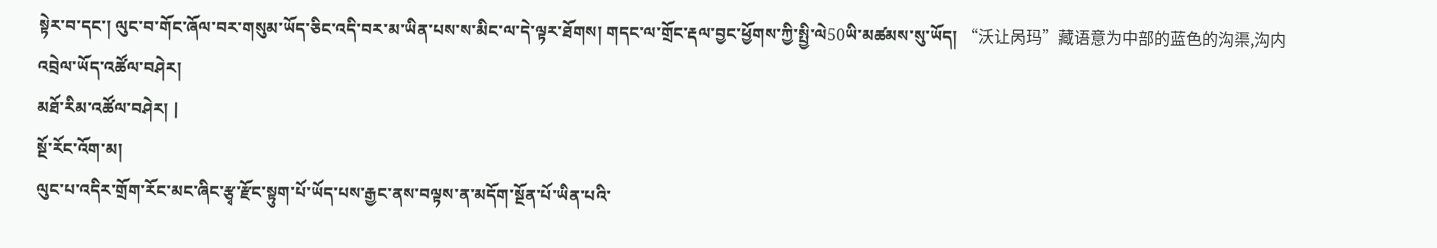སྟེར་བ་དང་། ལུང་བ་གོང་ཞོལ་བར་གསུམ་ཡོད་ཅིང་འདི་བར་མ་ཡིན་པས་ས་མིང་ལ་དེ་ལྟར་ཐོགས། གདང་ལ་གྲོང་རྡལ་བྱང་ཕྱོགས་ཀྱི་སྤྱི་ལེ50ཡི་མཚམས་སུ་ཡོད། “沃让呙玛”藏语意为中部的蓝色的沟渠,沟内
འབྲེལ་ཡོད་འཚོལ་བཤེར།
མཐོ་རིམ་འཚོལ་བཤེར། |
སྔོ་རོང་འོག་མ།
ལུང་པ་འདིར་གྲོག་རོང་མང་ཞིང་རྩྭ་རྫོང་སྟུག་པོ་ཡོད་པས་རྒྱང་ནས་བལྟས་ན་མདོག་སྔོན་པོ་ཡིན་པའི་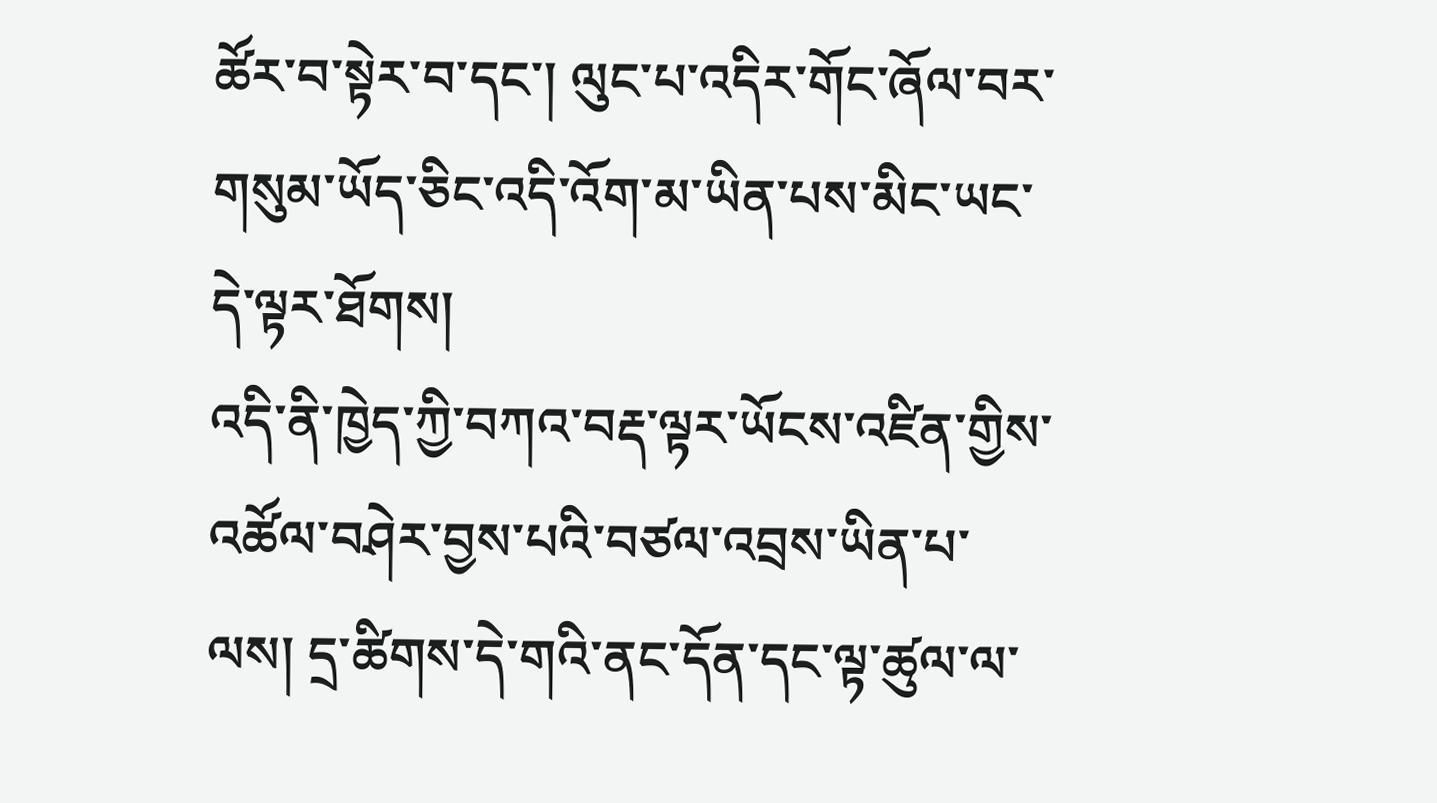ཚོར་བ་སྟེར་བ་དང་། ལུང་པ་འདིར་གོང་ཞོལ་བར་གསུམ་ཡོད་ཅིང་འདི་འོག་མ་ཡིན་པས་མིང་ཡང་དེ་ལྟར་ཐོགས།
འདི་ནི་ཁྱེད་ཀྱི་བཀའ་བརྡ་ལྟར་ཡོངས་འཛིན་གྱིས་འཚོལ་བཤེར་བྱས་པའི་བཙལ་འབྲས་ཡིན་པ་ལས། དྲ་ཚིགས་དེ་གའི་ནང་དོན་དང་ལྟ་ཚུལ་ལ་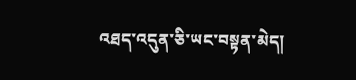འཐད་འདུན་ཅི་ཡང་བསྟན་མེད།